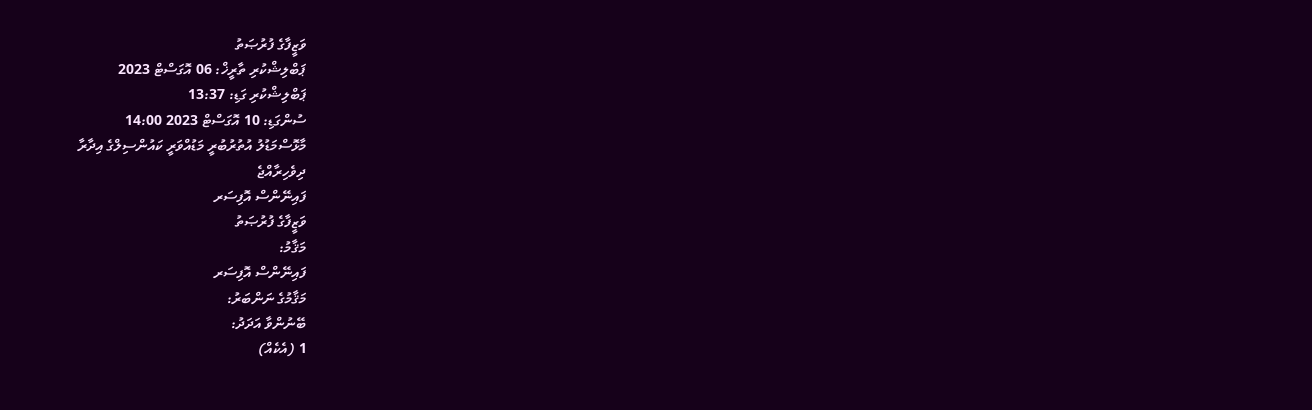ވަޒީފާގެ ފުރުޞަތު
ޕަބްލިޝްކުރި ތާރީޚް: 06 އޮގަސްޓް 2023
ޕަބްލިޝްކުރި ގަޑި: 13:37
ސުންގަޑި: 10 އޮގަސްޓް 2023 14:00
މާޅޮސްމަޑުލު އުތުރުބުރީ މަޑުއްވަރީ ކައުންސިލްގެ އިދާރާ
ދިވެހިރާއްޖެ
ފައިނޭންސް އޮފިސަރ
ވަޒީފާގެ ފުރުޞަތު
މަޤާމު:
ފައިނޭންސް އޮފިސަރ
މަޤާމުގެ ނަންބަރު:
ބޭނުންވާ އަދަދު:
1 (އެކެއް)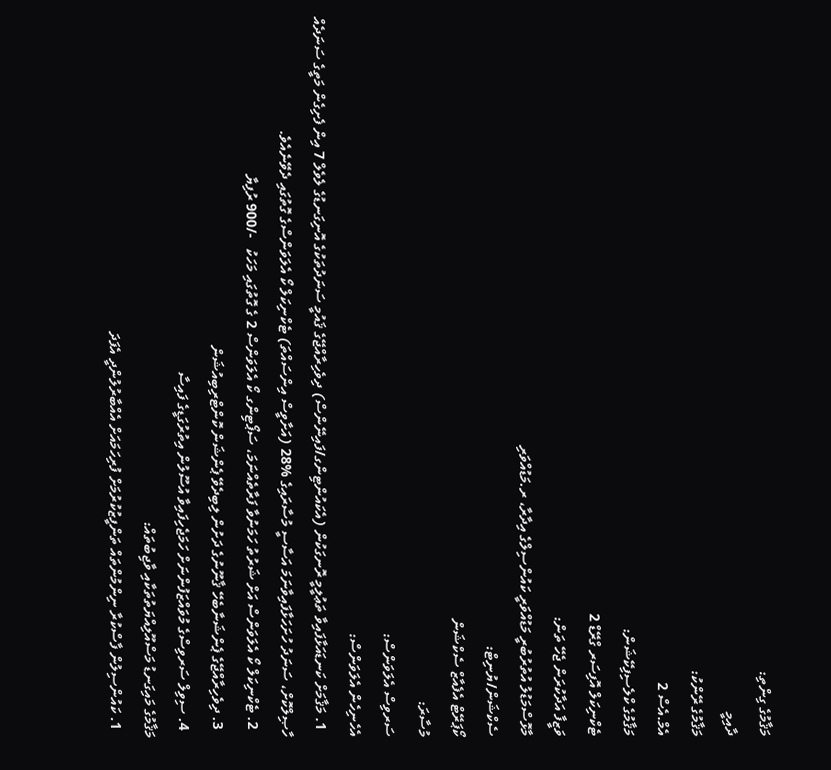މަޤާމުގެ ގިންތި:
ދާއިމީ
މަޤާމުގެ ރޭންކު:
އެމް.އެސް 2
މަޤާމުގެ ކްލެސިފިކޭޝަން:
ޓެކްނިކަލް އޮފިސަރ ގްރޭޑް 2
ވަޒީފާ އަދާކުރަން ޖެހޭ ތަން:
މާޅޮސްމަޑުލު އުތުރުބުރީ މަޑުއްވަރީ ކައުންސިލްގެ އިދާރާ، ރ.މަޑުއްވަރި
ސެކްޝަން/ޔުނިޓް:
ކޯޕަރޭޓް އެފެއާޒް ސެކްޝަން
މުސާރަ:
ސަރވިސް އެލަވަންސް:
އެހެނިހެން އެލަވަންސް:
  1. މަޤާމަށް ކަނޑައަޅާފައިވާ ތަޢުލީމީ ރޮނގަކުން (އެކައުންޓިންގ/ފައިނޭންސް) ދިވެހިރާއްޖޭގެ ޤައުމީ ސަނަދުތަކުގެ އޮނިގަނޑުގެ ލެވެލް 7 އިން ފެށިގެން މަތީގެ ސަނަދެއް ހާޞިލްކޮށް، ސަނަދު ހުށަހަޅާފައިވާނަމަ އަސާސީ މުސާރައިގެ %28 (އަށާވީސް އިންސައްތަ) ޓެކްނިކަލް ކޯ އެލަވަންސްގެ ގޮތުގައި ދެވޭނެއެވެ.
  2. ޓެކްނިކަލް ކޯ އެލަވަންސް އަށް ޝަރުތު ހަމަނުވާ ފަރާތެއްނަމަ، ސަޕޯޓިންގ ކޯ އެލަވަންސް 2 ގެ ގޮތުގައި މަހަކު   -/900 ރުފިޔާ
  3. ދިވެހިރާއްޖޭގެ ޕެންޝަނާބެހޭ ޤާނޫނުގެ ދަށުން ލިބިދެވޭ ޕެންޝަން ކޮންޓްރިބިއުޝަން
  4. ސިވިލް ސަރވިސްގެ މުވައްޒަފުންނަށް ހަމަޖެހިފައިވާ އުސޫލުން އިތުރުގަޑީގެ ފައިސާ
މަޤާމުގެ މައިގަނޑު މަސްއޫލިއްޔަތުތަކާއި ވާޖިބުތައް:
  1. ކައުންސިލުން ފާސްކުރާ ނިންމުންތައް ތަންފީޒުކުރުމަށް ފުރިހަމައަށް އެއްބާރުލުންދީ އެފަދަ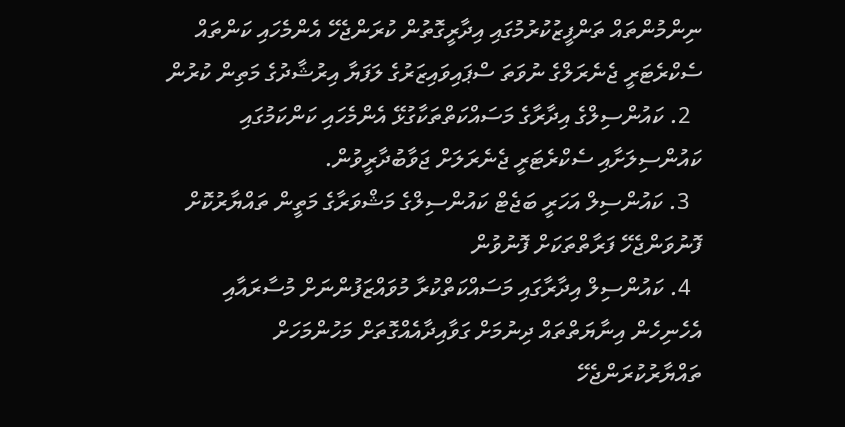ނިންމުންތައް ތަންފީޒުކުރުމުގައި އިދާރީގޮތުން ކުރަންޖެހޭ އެންމެހައި ކަންތައް ސެކްރެޓަރީ ޖެނެރަލްގެ ނުވަތަ ސްޕައިވައިޒަރުގެ ލަފަޔާ އިރުޝާދުގެ މަތިން ކުރުން
  2. ކައުންސިލްގެ އިދާރާގެ މަސައްކަތްތަކާގުޅޭ އެންމެހައި ކަންކަމުގައި ކައުންސިލަށާއި ސެކްރެޓަރީ ޖެނެރަލަށް ޖަވާބުދާރީވުން.
  3. ކައުންސިލް އަހަރީ ބަޖެޓް ކައުންސިލްގެ މަޝްވަރާގެ މަތީން ތައްޔާރުކޮށް ފޮނުވަންޖެހޭ ފަރާތްތަކަށް ފޮނުވުން
  4. ކައުންސިލް އިދާރާގައި މަސައްކަތްކުރާ މުވައްޒަފުންނަށް މުސާރައާއި އެހެނިހެން އިނާޔަތްތައް ދިނުމަށް ގަވާއިދާއެއްގޮތަށް މަހުންމަހަށް ތައްޔާރުކުރަންޖެހޭ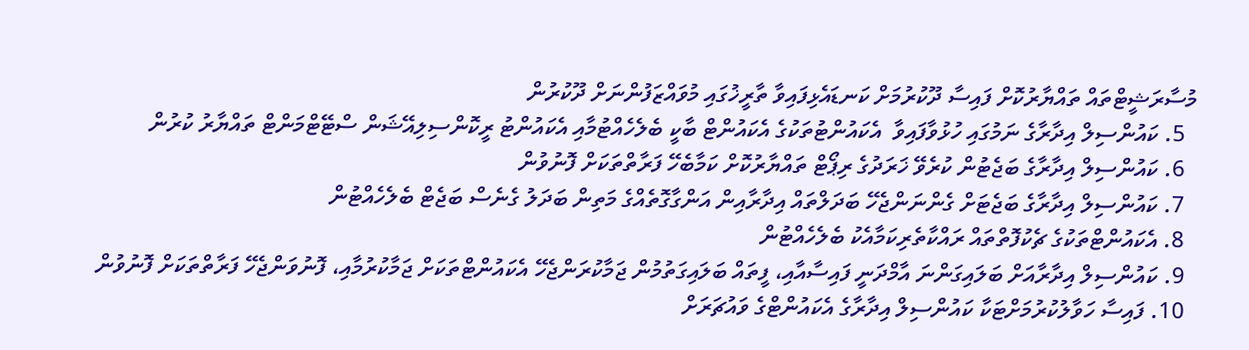މުސާރަޝީޓްތައް ތައްޔާރުކޮށް ފައިސާ ދޫކުރުމަށް ކަނޑައެޅިފައިވާ ތާރީޚުގައި މުވައްޒަފުންނަށް ދޫކުރުން
  5. ކައުންސިލް އިދާރާގެ ނަމުގައި ހުޅުވާފައިވާ  އެކައުންޓުތަކުގެ އެކައުންޓް ބާކީ ބެލެހެއްޓުމާއި އެކައުންޓު ރީކޮންސިލިއޭޝަން ސްޓޭޓްމަންޓް ތައްޔާރު ކުރުން
  6. ކައުންސިލް އިދާރާގެ ބަޖެޓުން ކުރެވޭ ޚަރަދުގެ ރިޕޯޓް ތައްޔާރުކޮށް ކަމާބެހޭ ފަރާތްތަކަށް ފޮނުވުން
  7. ކައުންސިލް އިދާރާގެ ބަޖެޓަށް ގެންނަންޖެހޭ ބަދަލްތައް އިދާރާއިން އަންގާގޮތެއްގެ މަތިން ބަދަލު ގެނެސް ބަޖެޓް ބެލެހެއްޓުން
  8. އެކައުންޓްތަކުގެ ޗެކުފޮތްތައް ރައްކާތެރިކަމާއެކު ބެލެހެއްޓުން
  9. ކައުންސިލް އިދާރާއަށް ބަލައިގަންނަ އާމްދަނީ ފައިސާއާއި، ފީތައް ބަލައިގަތުމުން ޖަމާކުރަންޖެހޭ އެކައުންޓްތަކަށް ޖަމާކުރުމާއި، ފޮނުވަންޖެހޭ ފަރާތްތަކަށް ފޮނުވުން
  10. ފައިސާ ހަވާލުކުރުމަށްޓަކާ ކައުންސިލް އިދާރާގެ އެކައުންޓްގެ ވައުޗަރަށް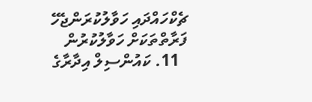ޗެކްހައްދައި ހަވާލުކުރަންޖެހޭ ފަރާތްތަކަށް ހަވާލުކުރުން
  11. ކައުންސިލް އިދާރާގެ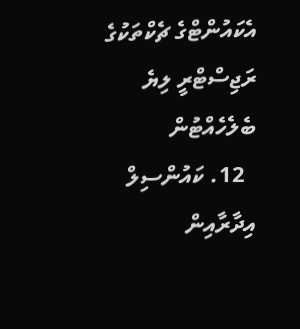އެކައުންޓްގެ ޗެކްތަކުގެ ރަޖިސްޓްރީ ލިޔެ ބެލެހެއްޓުން
  12. ކައުންސިލް އިދާރާއިން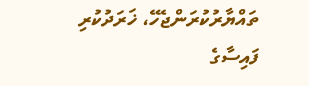ތައްޔާރުކުރަންޖެހޭ، ޚަރަދުކުރި ފައިސާގެ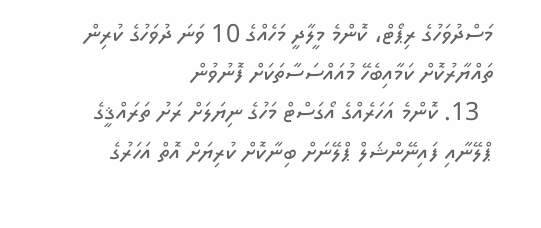މަސްދުވަހުގެ ރިޕޯޓް، ކޮންމެ މީލާދީ މަހެއްގެ 10 ވަނަ ދުވަހުގެ ކުރިން ތައްޔާރުކޮށް ކަމާއިބެހޭ މުއައްސަސާތަކަށް ފޮނުވުން
  13. ކޮންމެ އަހަރެއްގެ އޯގަސްޓް މަހުގެ ނިޔަލަށް ރަށު ތަރައްޤީގެ ޕްލޭނާއި ފައިނޭންޝަލް ޕްލޭނަށް ބިނާކޮށް ކުރިޔަށް އޮތް އަހަރުގެ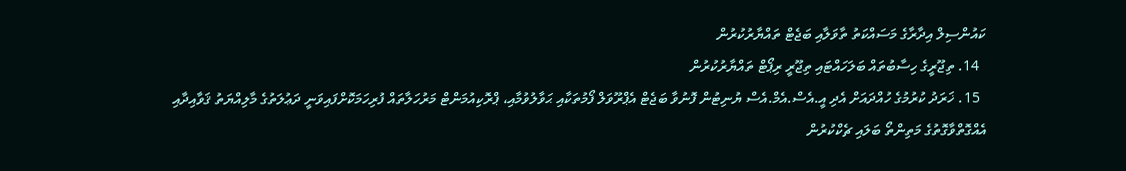ކައުންސިލް އިދާރާގެ މަސައްކަތު ތާވަލާއި ބަޖެޓް ތައްޔާރުކުރުން
  14. ތިޖޫރީގެ ހިސާބުތައް ބަލަހައްޓައި ތިޖޫރީ ރިޕޯޓް ތައްޔާރުކުރުން
  15. ޚަރަދު ކުރުމުގެ ހުއްދައަށް އެދި އީ.އެސް.އެމް.އެސް ޔުނިޓުން ފޮނުވާ ބަޖެޓް އެޕްރޫވަލް ފޯމުތަކާއި ޙަވާލުވުމާއި، ޕްރޮކިއުމަންޓް މަރުހަލާތައް ފުރިހަމަކޮށްފައިވަނީ ދަޢުލަތުގެ މާލިއްޔަތު ޤަވާއިދާއި އެއްގޮތްވާގޮތުގެ މަތިންތޯ ބަލައި ޗެކްކުރުން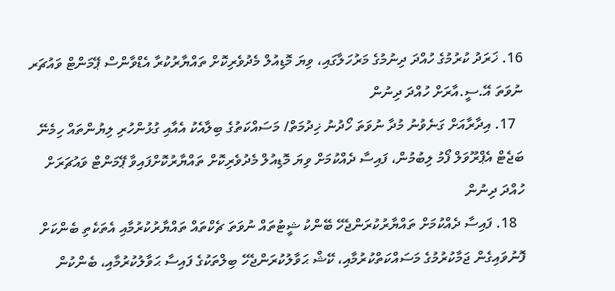16. ޚަރަދު ކުރުމުގެ ހުއްދަ ދިނުމުގެ މަރުހަލާގައި، ވިޔަ މޮޑިއުލް މެދުވެރިކޮށް ތައްޔާރުކުރާ އެޑްވާންސް ޕޭމަންޓް ވައުޗަރ ނުވަތަ އޭ.ސީ.އާރަށް ހުއްދަ ދިނުން
  17. އިދާރާއަށް ގަނެވުނު މުދާ ނުވަތަ ހޯދުނު ޚިދުމަތް/ މަސައްކަތުގެ ބިލާއެކު އެއާއި ގުޅުންހުރި ލިޔުންތައް ހިމެނޭ ބަޖެޓް އެޕްރޫވަލް ފޯމު ލިބުމުން، ފައިސާ ދެއްކުމަށް ވިޔަ މޮޑިއުލް މެދުވެރިކޮށް ތައްޔާރުކޮށްފައިވާ ޕޭމަންޓް ވައުޗަރަށް ހުއްދަ ދިނުން
  18. ފައިސާ ދެއްކުމަށް ތައްޔާރުކުރަންޖެހޭ ބޭންކު ޝީޓުތައް ނުވަތަ ޗެކްތައް ތައްޔާރުކުރުމާއި އެތަކެތި ބެންކަށް ފޮނުވައިގެން ޖަމާކުރުމުގެ މަސައްކަތްކުރުމާއި، ކޭޝް ޙަވާލުކުރަންޖެހޭ ބިލްތަކުގެ ފައިސާ ޙަވާލުކުރުމާއި، ބެންކުން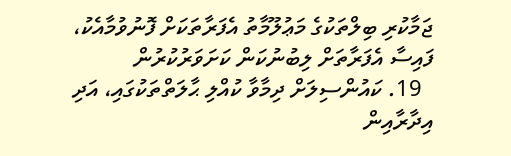ޖަމާކުރި ބިލްތަކުގެ މަޢުލޫމާތު އެފަރާތަކަށް ފޮނުވުމާއެކު، ފައިސާ އެފަރާތަށް ލިބުނުކަން ކަށަވަރުކުރުން
  19. ކައުންސިލަށް ދިމާވާ ކުއްލި ޙާލަތްތަކުގައި، އަދި އިދާރާއިން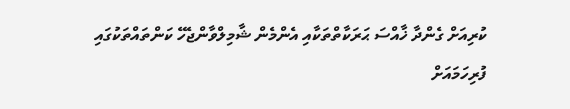ކުރިއަށް ގެންދާ ޚާއްސަ ޙަރަކާތްތަކާއި އެންމެން ޝާމިލްވާންޖެހޭ ކަންތައްތަކުގައި ފުރިހަމައަށް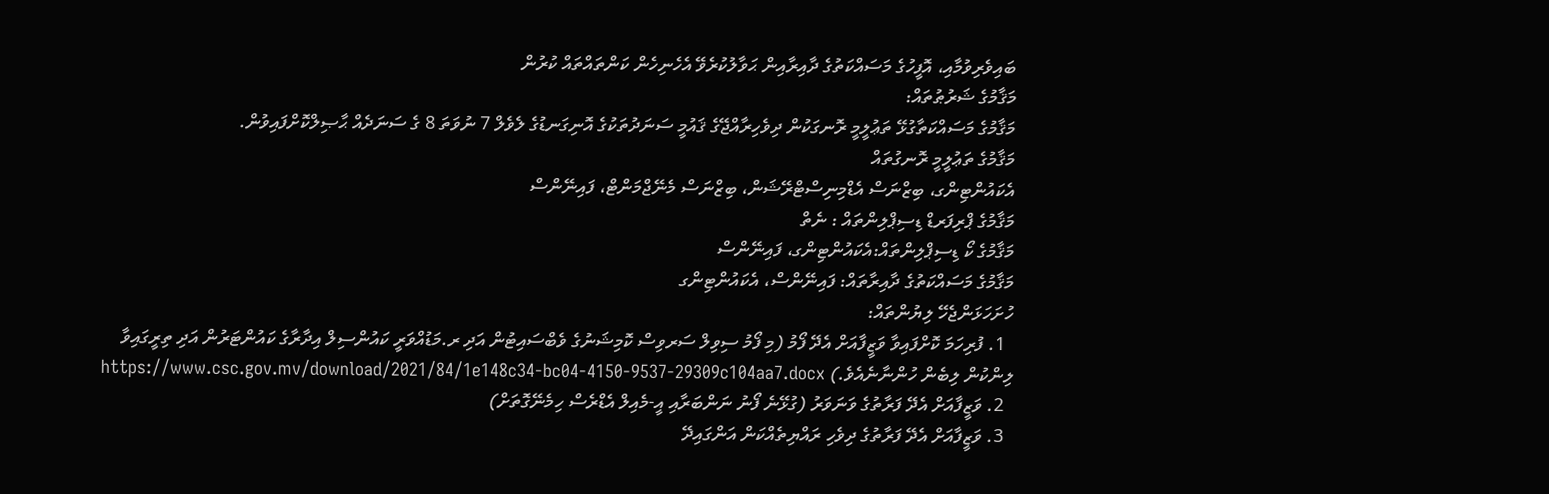ބައިވެރިވުމާއި، އޮފީހުގެ މަސައްކަތުގެ ދާއިރާއިން ޙަވާލުކުރެވޭ އެހެނިހެން ކަންތައްތައް ކުރުން
މަޤާމުގެ ޝަރުޠުތައް:
މަޤާމުގެ މަސައްކަތާގުޅޭ ތަޢުލީމީ ރޮނގަކުން ދިވެހިރާއްޖޭގެ ޤައުމީ ސަނަދުތަކުގެ އޮނިގަނޑުގެ ލެވެލް 7 ނުވަތަ 8 ގެ ސަނަދެއް ޙާޞިލްކޮށްފައިވުން.
މަޤާމުގެ ތަޢުލީމީ ރޮނގުތައް
އެކައުންޓިންގ، ބިޒްނަސް އެޑްމިނިސްޓްރޭޝަން، ބިޒްނަސް މެނޭޖްމަންޓް، ފައިނޭންސް
މަޤާމުގެ ޕްރިފަރޑް ޑިސިޕްލިންތައް : ނެތް
މަޤާމުގެ ކޯ ޑިސިޕްލިންތައް:އެކައުންޓިންގ، ފައިނޭންސް
މަޤާމުގެ މަސައްކަތުގެ ދާއިރާތައް: ފައިނޭންސް، އެކައުންޓިންގ
ހުށަހަޅަންޖެހޭ ލިޔުންތައް:
  1. ފުރިހަމަ ކޮށްފައިވާ ވަޒީފާއަށް އެދޭ ފޯމު (މި ފޯމު ސިވިލް ސަރވިސް ކޮމިޝަނުގެ ވެބްސައިޓުން އަދި ރ.މަޑުއްވަރީ ކައުންސިލް އިދާރާގެ ކައުންޓަރުން އަދި ތިރީގައިވާ ލިންކުން ލިބެން ހުންނާނެއެވެ.) https://www.csc.gov.mv/download/2021/84/1e148c34-bc04-4150-9537-29309c104aa7.docx
  2. ވަޒީފާއަށް އެދޭ ފަރާތުގެ ވަނަވަރު (ގުޅޭނެ ފޯނު ނަންބަރާއި އީ-މެއިލް އެޑްރެސް ހިމެނޭގޮތަށް)
  3. ވަޒީފާއަށް އެދޭ ފަރާތުގެ ދިވެހި ރައްޔިތެއްކަން އަންގައިދޭ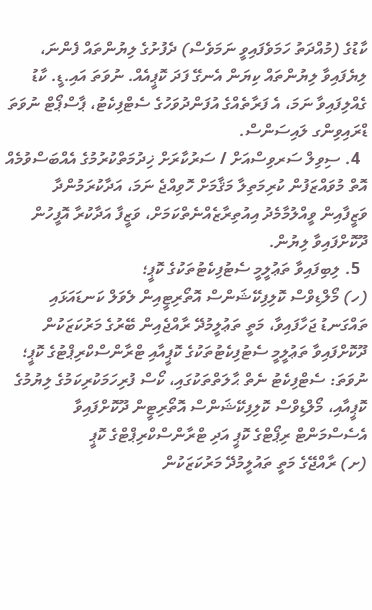ކާޑުގެ (މުއްދަތު ހަމަވެފައިވީ ނަމަވެސް) ދެފުށުގެ ލިޔުންތައް ފެންނަ، ލިޔެފައިވާ ލިޔުންތައް ކިޔަން އެނގޭ ފަދަ ކޮޕީއެއް. ނުވަތަ އައި.ޑީ. ކާޑު ގެއްލިފައިވާ ނަމަ، އެ ފަރާތެއްގެ އުފަންދުވަހުގެ ސެޓްފިކެޓު، ޕާސްޕޯޓް ނުވަތަ ޑްރައިވިންގ ލައިސަންސް.
  4. ސިވިލް ސަރވިސްއަށް / ސަރުކާރަށް ޚިދުމަތްކުރުމުގެ އެއްބަސްވުމެއް އޮތް މުވައްޒަފުން ކުރިމަތިލާ މަޤާމަށް ހޮވިއްޖެ ނަމަ، އަދާކުރަމުންދާ ވަޒީފާއިން ވީއްލުމާމެދު އިއުތިރާޒެއްނެތްކަމަށް، ވަޒީފާ އަދާކުރާ އޮފީހުން ދޫކޮށްފައިވާ ލިޔުން.
  5. ލިބިފައިވާ ތަޢުލީމީ ސެޓުފިކެޓުތަކުގެ ކޮޕީ؛
(ހ) މޯލްޑިވްސް ކޮލިފިކޭޝަންސް އޮތޯރިޓީއިން ލެވަލް ކަނޑައަޅައި ތައްގަނޑު ޖަހާފައިވާ، މަތީ ތަޢުލީމުދޭ ރާއްޖެއިން ބޭރުގެ މަރުކަޒަކުން ދޫކޮށްފައިވާ ތަޢުލީމީ ސެޓުފިކެޓުތަކުގެ ކޮޕީއާއި ޓްރާންސްކްރިޕްޓުގެ ކޮޕީ؛ ނުވަތަ: ސެޓްފިކެޓު ނެތް ޙާލަތްތަކުގައި، ކޯސް ފުރިހަމަކުރިކަމުގެ ލިޔުމުގެ ކޮޕީއާއި، މޯލްޑިވްސް ކޮލިފިކޭޝަންސް އޮތޯރިޓީން ދޫކޮށްފައިވާ އެސެސްމަންޓް ރިޕޯޓްގެ ކޮޕީ އަދި ޓްރާންސްކްރިޕްޓްގެ ކޮޕީ
(ށ) ރާއްޖޭގެ މަތީ ތައުލީމުދޭ މަރުކަޒަކުން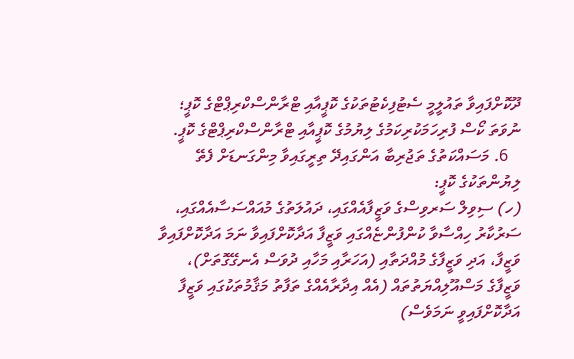ދޫކޮށްފައިވާ ތައުލީމީ ސެޓުފިކެޓުތަކުގެ ކޮޕީއާއި ޓްރާންސްކްރިޕްޓްގެ ކޮޕީ؛ ނުވަތަ ކޯސް ފުރިހަމަކުރިކަމުގެ ލިޔުމުގެ ކޮޕީއާއި ޓްރާންސްކްރިޕްޓްގެ ކޮޕީ.
   6. މަސައްކަތުގެ ތަޖުރިބާ އަންގައިދޭ ތިރީގައިވާ މިންގަނޑަށް ފެތޭ ލިޔުންތަކުގެ ކޮޕީ:
(ހ) ސިވިލް ސަރވިސްގެ ވަޒީފާއެއްގައި، ދައުލަތުގެ މުއައްސަސާއެއްގައި، ސަރުކާރު ހިއްސާވާ ކުންފުންޏެއްގައި ވަޒީފާ އަދާކޮށްފައިވާ ނަމަ އަދާކޮށްފައިވާ ވަޒީފާ، އަދި ވަޒީފާގެ މުއްދަތާއި (އަހަރާއި މަހާއި ދުވަސް އެނގޭގޮތަށް)، ވަޒީފާގެ މަސްއޫލިއްޔަތުތައް (އެއް އިދާރާއެއްގެ ތަފާތު މަޤާމުތަކުގައި ވަޒީފާ އަދާކޮށްފައިވީ ނަމަވެސް)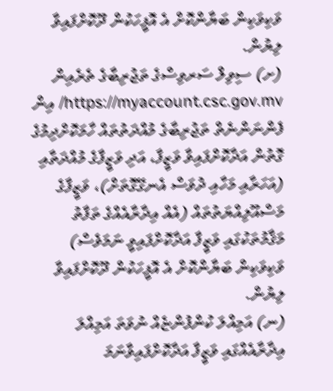ވަކިވަކިން ބަޔާންކޮށް އެ އޮފީހަކުން ދޫކޮށްފައިވާ ލިޔުން.
(ށ) ސިވިލް ސަރވިސްގެ ތަޖުރިބާގެ ތެރެއިން https://myaccount.csc.gov.mv/ އިން ފެންނަންނެތް ތަޖުރިބާގެ މުއްދަތުތައް ހާމަކޮށްދިމުގެ ގޮތުން އަދާކޮށްފައިވާ ވަޒީފާ، އަދި ވަޒީފާގެ މުއްދަތާއި (އަހަރާއި މަހާއި ދުވަސް އެނގޭގޮތަށް)، ވަޒީފާގެ މަސްއޫލިއްޔަތުތައް (އެއް އިދާރާއެއްގެ ތަފާތު މަޤާމުތަކުގައި ވަޒީފާ އަދާކޮށްފައިވީ ނަމަވެސް) ވަކިވަކިން ބަޔާންކޮށް އެ އޮފީހަކުން ދޫކޮށްފައިވާ ލިޔުން.
(ނ) އަމިއްލަ ކުންފުންޏެއް ނުވަތަ އަމިއްލަ އިދާރާއެއްގައި ވަޒީފާ އަދާކޮށްފައިވާނަމަ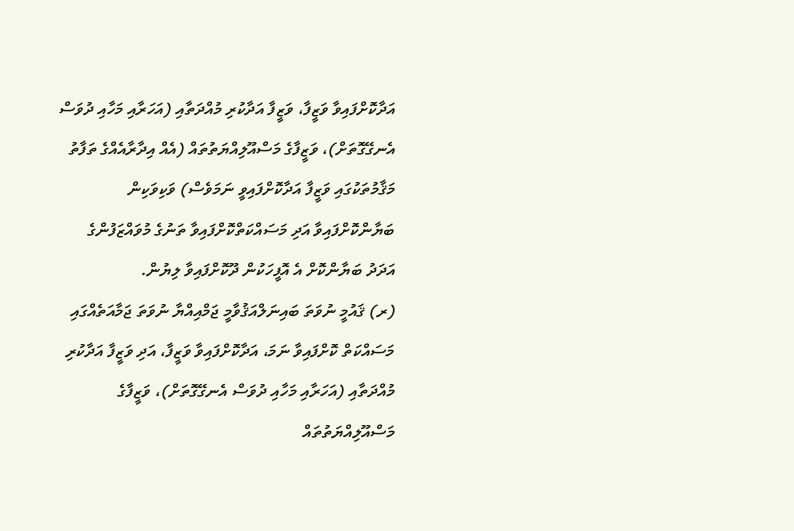އަދާކޮށްފައިވާ ވަޒީފާ، ވަޒީފާ އަދާކުރި މުއްދަތާއި (އަހަރާއި މަހާއި ދުވަސް އެނގޭގޮތަށް)، ވަޒީފާގެ މަސްއޫލިއްޔަތުތައް (އެއް އިދާރާއެއްގެ ތަފާތު މަޤާމުތަކުގައި ވަޒީފާ އަދާކޮށްފައިވީ ނަމަވެސް) ވަކިވަކިން ބަޔާންކޮށްފައިވާ އަދި މަސައްކަތްކޮށްފައިވާ ތަނުގެ މުވައްޒަފުންގެ އަދަދު ބަޔާންކޮށް އެ އޮފީހަކުން ދޫކޮށްފައިވާ ލިޔުން.
(ރ) ޤައުމީ ނުވަތަ ބައިނަލްއަޤުވާމީ ޖަމްއިއްޔާ ނުވަތަ ޖަމާއަތެއްގައި މަސައްކަތް ކޮށްފައިވާ ނަމަ، އަދާކޮށްފައިވާ ވަޒީފާ، އަދި ވަޒީފާ އަދާކުރި މުއްދަތާއި (އަހަރާއި މަހާއި ދުވަސް އެނގޭގޮތަށް)، ވަޒީފާގެ މަސްއޫލިއްޔަތުތައް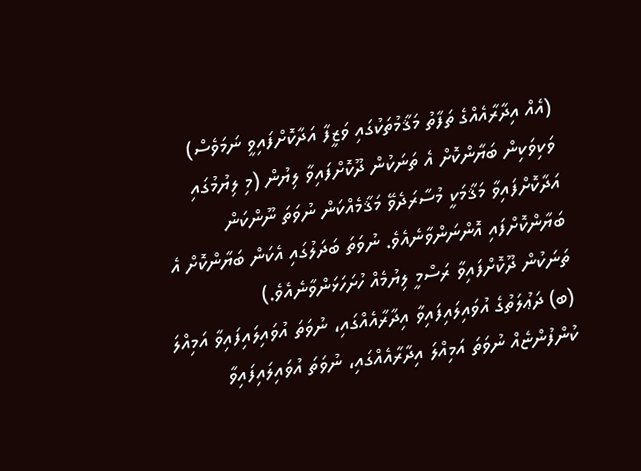(އެއް އިދާރާއެއްގެ ތަފާތު މަޤާމުތަކުގައި ވަޒީފާ އަދާކޮށްފައިވީ ނަމަވެސް) ވަކިވަކިން ބަޔާންކޮށް އެ ތަނަކުން ދޫކޮށްފައިވާ ލިޔުން (މި ލިޔުމުގައި އަދާކޮށްފައިވާ މަޤާމަކީ މުސާރަދެވޭ މަޤާމެއްކަން ނުވަތަ ނޫންކަން ބަޔާންކޮށްފައި އޮންނަންވާނެއެވެ. ނުވަތަ ބަދަލުގައި އެކަން ބަޔާންކޮށް އެ ތަނަކުން ދޫކޮށްފައިވާ ރަސްމީ ލިޔުމެއް ހުށަހަޅަންވާނެއެވެ.)
(ބ) ދަޢުލަތުގެ އުވައިލައިފައިވާ އިދާރާއެއްގައި، ނުވަތަ އުވައިލައިފައިވާ އަމިއްލަ ކުންފުންޏެއް ނުވަތަ އަމިއްލަ އިދާރާއެއްގައި، ނުވަތަ އުވައިލައިފައިވާ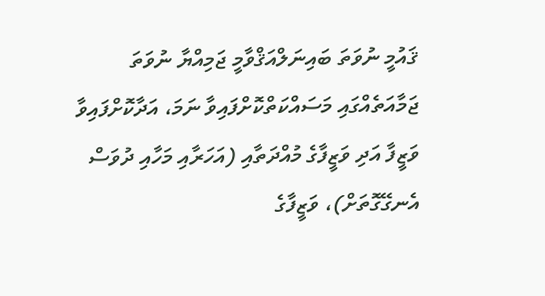ޤައުމީ ނުވަތަ ބައިނަލްއަޤްވާމީ ޖަމިއްޔާ ނުވަތަ ޖަމާއަތެއްގައި މަސައްކަތްކޮށްފައިވާ ނަމަ، އަދާކޮށްފައިވާ ވަޒީފާ އަދި ވަޒީފާގެ މުއްދަތާއި (އަހަރާއި މަހާއި ދުވަސް އެނގޭގޮތަށް)، ވަޒީފާގެ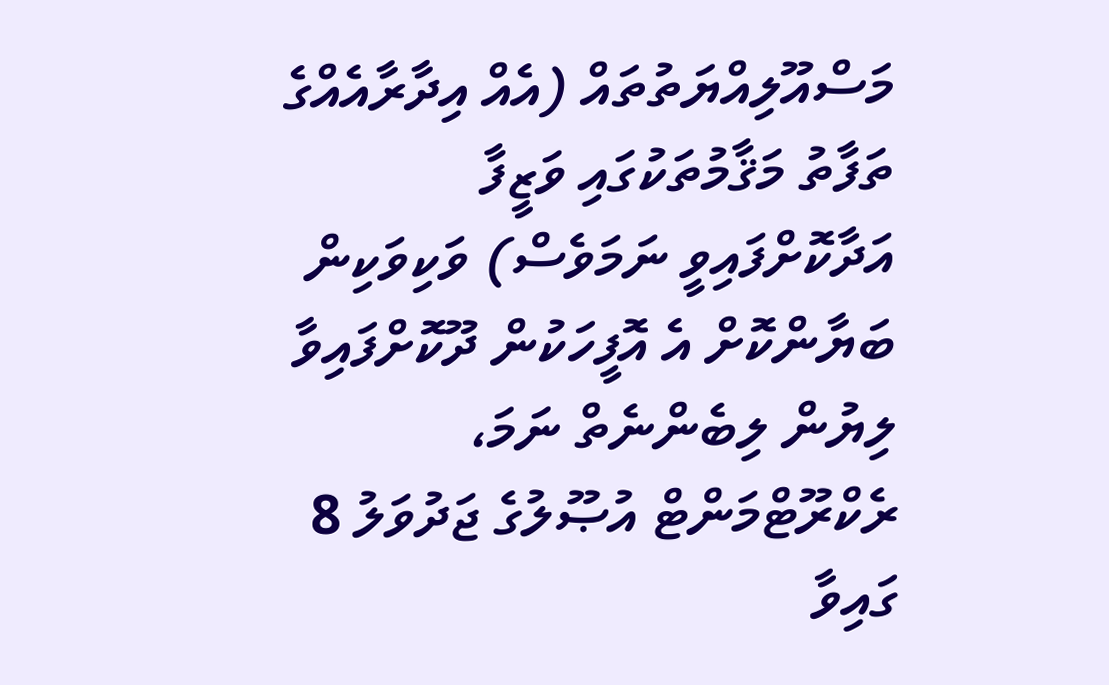މަސްއޫލިއްޔަތުތައް (އެއް އިދާރާއެއްގެ ތަފާތު މަޤާމުތަކުގައި ވަޒީފާ އަދާކޮށްފައިވީ ނަމަވެސް) ވަކިވަކިން ބަޔާންކޮށް އެ އޮފީހަކުން ދޫކޮށްފައިވާ ލިޔުން ލިބެންނެތް ނަމަ، ރެކްރޫޓްމަންޓް އުޞޫލުގެ ޖަދުވަލު 8 ގައިވާ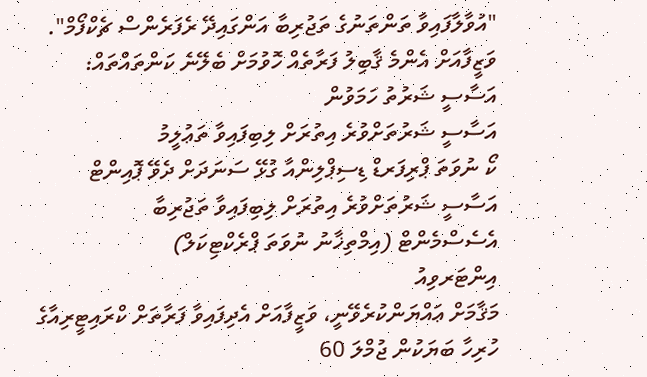"އުވާލާފައިވާ ތަންތަނުގެ ތަޖުރިބާ އަންގައިދޭ ރެފަރެންސް ޗެކްފޯމް".
ވަޒީފާއަށް އެންމެ ޤާބިލު ފަރާތެއް ހޮވުމަށް ބެލޭނެ ކަންތައްތައް:
އަސާސީ ޝަރުތު ހަމަވުން
އަސާސީ ޝަރުތަށްވުރެ އިތުރަށް ލިބިފައިވާ ތަޢުލީމު
ކޯ ނުވަތަ ޕްރިފަރޑް ޑިސިޕްލިންއާ ގުޅޭ ސަނަދަށް ދެވޭ ޕޮއިންޓް
އަސާސީ ޝަރުތަށްވުރެ އިތުރަށް ލިބިފައިވާ ތަޖުރިބާ
އެސެސްމެންޓް (އިމްތިޚާނު ނުވަތަ ޕްރެކްޓިކަލް)
އިންޓަރވިއު
މަޤާމަށް ޢައްޔަންކުރެވޭނީ، ވަޒީފާއަށް އެދިފައިވާ ފަރާތަށް ކްރައިޓީރިއާގެ ހުރިހާ ބަޔަކުން ޖުމްލަ 60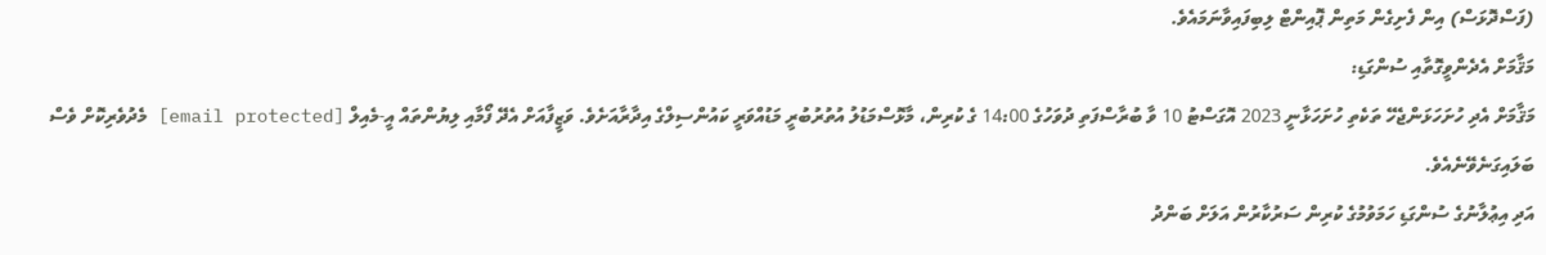(ފަސްދޮޅަސް) އިން ފެށިގެން މަތިން ޕޮއިންޓް ލިބިފައިވާނަމައެވެ.
މަޤާމަށް އެދެންވީގޮތާއި ސުންގަޑި:
މަޤާމަށް އެދި ހުށަހަޅަންޖެހޭ ތަކެތި ހުށަހަޅާނީ 2023 އޮގަސްޓު 10 ވާ ބުރާސްފަތި ދުވަހުގެ 14:00 ގެ ކުރިން، މާޅޮސްމަޑުލު އުތުރުބުރީ މަޑުއްވަރީ ކައުންސިލްގެ އިދާރާއަށެވެ. ވަޒީފާއަށް އެދޭ ފޯމާއި ލިޔުންތައް އީ-މެއިލް [email protected] މެދުވެރިކޮށް ވެސް ބަލައިގަނެވޭނެއެވެ.
އަދި އިޢުލާނުގެ ސުންގަޑި ހަމަވުމުގެ ކުރިން ސަރުކާރުން އަލަށް ބަންދު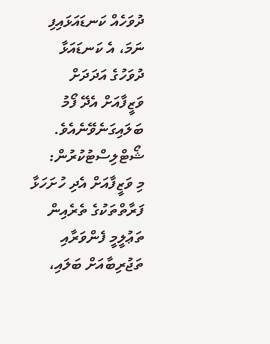ދުވަހެއް ކަނޑައަޅައިފި ނަމަ، އެ ކަނޑައަޅާ ދުވަހުގެ އަދަދަށް ވަޒީފާއަށް އެދޭ ފޯމު ބަލައިގަނެވޭނެއެވެ.
ޝޯޓްލިސްޓުކުރުން:
މި ވަޒީފާއަށް އެދި ހުށަހަޅާ ފަރާތްތަކުގެ ތެރެއިން ތަޢުލީމީ ފެންވަރާއި ތަޖުރިބާއަށް ބަލައި،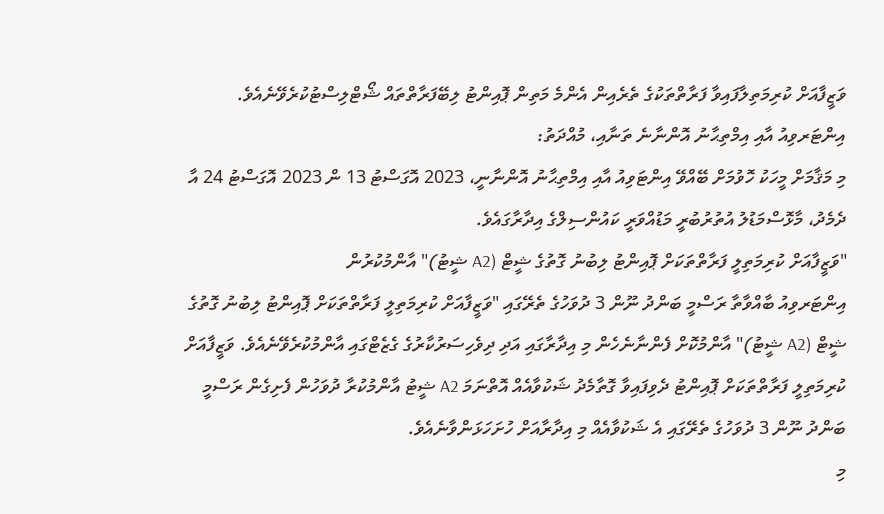ވަޒީފާއަށް ކުރިމަތިލާފައިވާ ފަރާތްތަކުގެ ތެރެއިން އެންމެ މަތިން ޕޮއިންޓު ލިބޭފަރާތްތައް ޝޯޓްލިސްޓުކުރެވޭނެއެވެ.
އިންޓަރވިއު އާއި އިމްތިޙާނު އޮންނާނެ ތަނާއި، މުއްދަތު:
މި މަޤާމަށް މީހަކު ހޮވުމަށް ބޭއްވޭ އިންޓަވިއު އާއި އިމްތިޙާނު އޮންނާނީ، 2023 އޮގަސްޓު 13 ން 2023 އޮގަސްޓު 24 އާ ދެމެދު، މާޅޮސްމަޑުލު އުތުރުބުރީ މަޑުއްވަރީ ކައުންސިލްގެ އިދާރާގައެވެ.
"ވަޒީފާއަށް ކުރިމަތިލީ ފަރާތްތަކަށް ޕޮއިންޓު ލިބުނު ގޮތުގެ ޝީޓް (A2 ޝީޓު)" އާންމުކުރުން
އިންޓަރވިއު ބާއްވާތާ ރަސްމީ ބަންދު ނޫން 3 ދުވަހުގެ ތެރޭގައި "ވަޒީފާއަށް ކުރިމަތިލީ ފަރާތްތަކަށް ޕޮއިންޓު ލިބުނު ގޮތުގެ ޝީޓް (A2 ޝީޓު)" އާންމުކޮށް ފެންނާނެހެން މި އިދާރާގައި އަދި ދިވެހިސަރުކާރުގެ ގެޒެޓްގައި އާންމުކުރެވޭނެއެވެ. ވަޒީފާއަށް ކުރިމަތިލީ ފަރާތްތަކަށް ޕޮއިންޓު ދެވިފައިވާ ގޮތާމެދު ޝަކުވާއެއް އޮތްނަމަ A2 ޝީޓު އާންމުކުރާ ދުވަހުން ފެށިގެން ރަސްމީ ބަންދު ނޫން 3 ދުވަހުގެ ތެރޭގައި އެ ޝަކުވާއެއް މި އިދާރާއަށް ހުށަހަޅަންވާނެއެވެ.
މި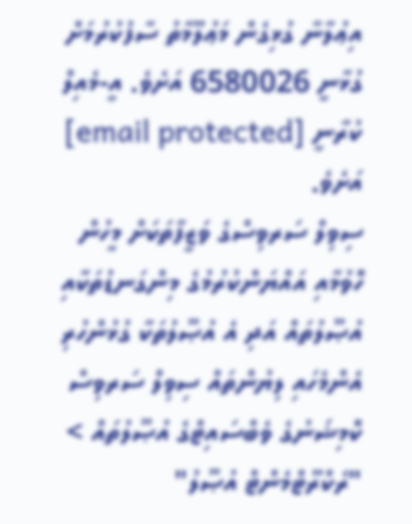އިޢުލާނާ ގުޅިގެން މަޢުލޫމާތު ސާފުކުރުމަށް ގުޅާނީ 6580026 އަށެވެ. އީ-މެއިލް ކުރާނީ [email protected] އަށެވެ.
ސިވިލް ސަރވިސްގެ ވަޒީފާތަކަށް މީހުން ހޮވުމާއި އައްޔަންކުރުމުގެ މިންގަނޑުތަކާއި އުޞޫލުތައް އަދި އެ އުޞޫލުތަކާ ގުޅުންހުރި އެންމެހައި ލިޔުންތައް ސިވިލް ސަރވިސް ކޮމިޝަނުގެ ވެބްސައިޓްގެ އުޞޫލުތައް > "ރެކްރޫޓްމެންޓް އުޞޫލު"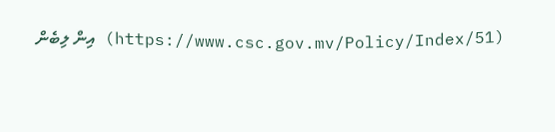(https://www.csc.gov.mv/Policy/Index/51) އިން ލިބެން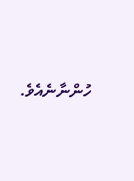ހުންނާނެއެވެ.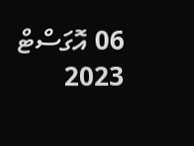06 އޮގަސްޓް 2023